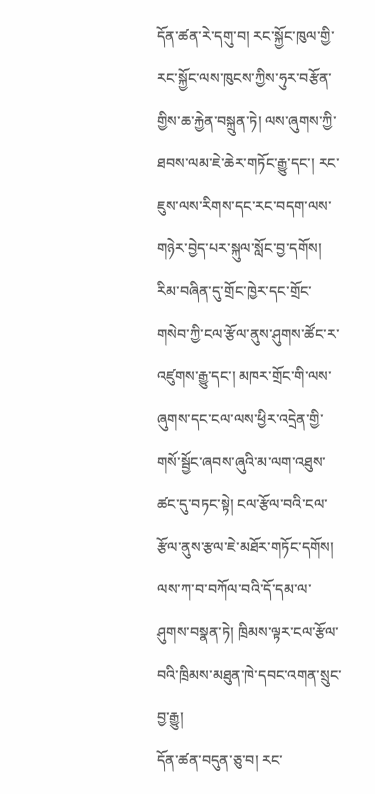དོན་ཚན་རེ་དགུ་བ། རང་སྐྱོང་ཁུལ་གྱི་རང་སྐྱོང་ལས་ཁུངས་ཀྱིས་ཧུར་བརྩོན་གྱིས་ཆ་རྐྱེན་བསྐྲུན་ཏེ། ལས་ཞུགས་ཀྱི་ཐབས་ལམ་ཇེ་ཆེར་གཏོང་རྒྱུ་དང་། རང་ཇུས་ལས་རིགས་དང་རང་བདག་ལས་གཉེར་བྱེད་པར་སྐུལ་སློང་བྱ་དགོས། རིམ་བཞིན་དུ་གྲོང་ཁྱེར་དང་གྲོང་གསེབ་ཀྱི་ངལ་རྩོལ་ནུས་ཤུགས་ཚོང་ར་འཛུགས་རྒྱུ་དང་། མཁར་གྲོང་གི་ལས་ཞུགས་དང་ངལ་ལས་ཕྱིར་འདྲེན་གྱི་གསོ་སྦྱོང་ཞབས་ཞུའི་མ་ལག་འཐུས་ཚང་དུ་བཏང་སྟེ། ངལ་རྩོལ་བའི་ངལ་རྩོལ་ནུས་རྩལ་ཇེ་མཐོར་གཏོང་དགོས། ལས་ཀ་བ་བཀོལ་བའི་དོ་དམ་ལ་ཤུགས་བསྣན་ཏེ། ཁྲིམས་ལྟར་ངལ་རྩོལ་བའི་ཁྲིམས་མཐུན་ཁེ་དབང་འགན་སྲུང་བྱ་རྒྱུ།
དོན་ཚན་བདུན་ཅུ་བ། རང་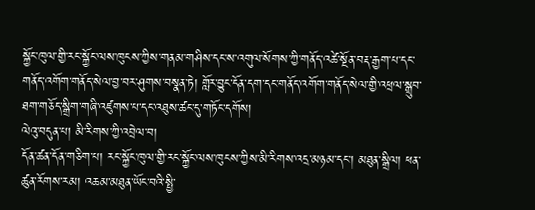སྐྱོང་ཁུལ་གྱི་རང་སྐྱོང་ལས་ཁུངས་ཀྱིས་གནམ་གཤིས་དང་ས་འགུལ་སོགས་ཀྱི་གནོད་འཚེ་སྔོན་བརྡ་རྒྱག་པ་དང་གནོད་འགོག་གནོད་སེལ་བྱ་བར་ཤུགས་བསྣན་ཏེ། གློར་བྱུང་དོན་དག་དང་གནོད་འགོག་གནོད་སེལ་གྱི་འཕྲལ་སྒྲུབ་ཐག་གཅོད་སྒྲིག་གཞི་འཛུགས་པ་དང་འཐུས་ཚང་དུ་གཏོང་དགོས།
ལེའུ་བདུན་པ། མི་རིགས་ཀྱི་འབྲེལ་བ།
དོན་ཚན་དོན་གཅིག་པ། རང་སྐྱོང་ཁུལ་གྱི་རང་སྐྱོང་ལས་ཁུངས་ཀྱིས་མི་རིགས་འདྲ་མཉམ་དང་། མཐུན་སྒྲིལ། ཕན་ཚུན་རོགས་རམ། འཆམ་མཐུན་ཡོང་བའི་སྤྱི་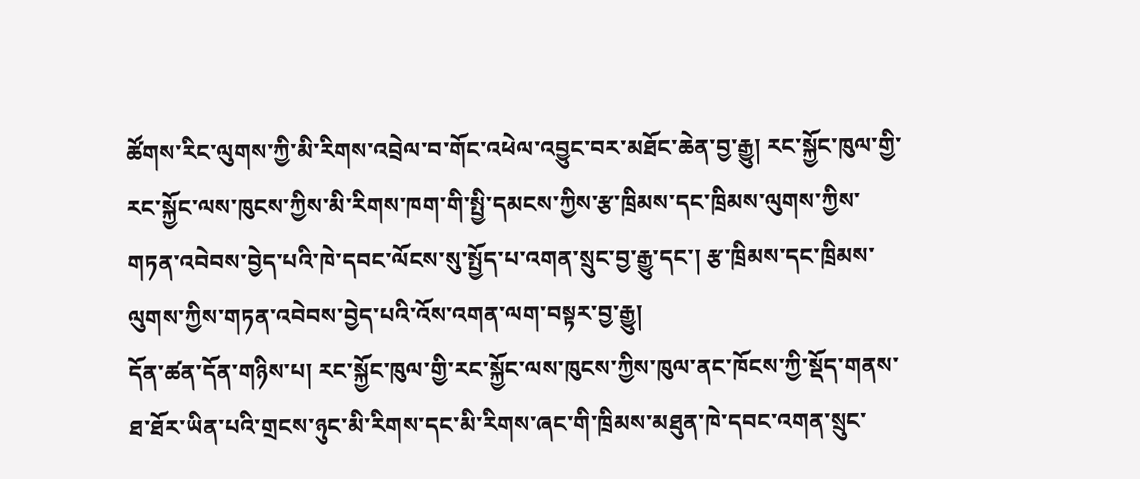ཚོགས་རིང་ལུགས་ཀྱི་མི་རིགས་འབྲེལ་བ་གོང་འཕེལ་འབྱུང་བར་མཐོང་ཆེན་བྱ་རྒྱུ། རང་སྐྱོང་ཁུལ་གྱི་རང་སྐྱོང་ལས་ཁུངས་ཀྱིས་མི་རིགས་ཁག་གི་སྤྱི་དམངས་ཀྱིས་རྩ་ཁྲིམས་དང་ཁྲིམས་ལུགས་ཀྱིས་གཏན་འབེབས་བྱེད་པའི་ཁེ་དབང་ལོངས་སུ་སྤྱོད་པ་འགན་སྲུང་བྱ་རྒྱུ་དང་། རྩ་ཁྲིམས་དང་ཁྲིམས་ལུགས་ཀྱིས་གཏན་འབེབས་བྱེད་པའི་འོས་འགན་ལག་བསྟར་བྱ་རྒྱུ།
དོན་ཚན་དོན་གཉིས་པ། རང་སྐྱོང་ཁུལ་གྱི་རང་སྐྱོང་ལས་ཁུངས་ཀྱིས་ཁུལ་ནང་ཁོངས་ཀྱི་སྡོད་གནས་ཐ་ཐོར་ཡིན་པའི་གྲངས་ཉུང་མི་རིགས་དང་མི་རིགས་ཞང་གི་ཁྲིམས་མཐུན་ཁེ་དབང་འགན་སྲུང་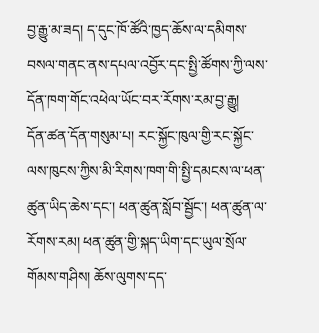བྱ་རྒྱུ་མ་ཟད། ད་དུང་ཁོ་ཚོའི་ཁྱད་ཆོས་ལ་དམིགས་བསལ་གནང་ནས་དཔལ་འབྱོར་དང་སྤྱི་ཚོགས་ཀྱི་ལས་དོན་ཁག་གོང་འཕེལ་ཡོང་བར་རོགས་རམ་བྱ་རྒྱུ།
དོན་ཚན་དོན་གསུམ་པ། རང་སྐྱོང་ཁུལ་གྱི་རང་སྐྱོང་ལས་ཁུངས་ཀྱིས་མི་རིགས་ཁག་གི་སྤྱི་དམངས་ལ་ཕན་ཚུན་ཡིད་ཆེས་དང་། ཕན་ཚུན་སློབ་སྦྱོང་། ཕན་ཚུན་ལ་རོགས་རམ། ཕན་ཚུན་གྱི་སྐད་ཡིག་དང་ཡུལ་སྲོལ་གོམས་གཤིས། ཆོས་ལུགས་དད་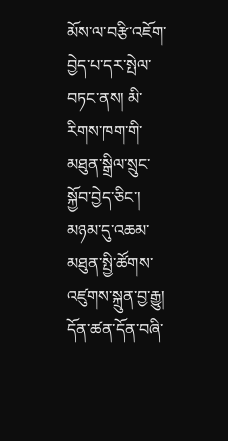མོས་ལ་བརྩི་འཇོག་བྱེད་པ་དར་སྤེལ་བཏང་ནས། མི་རིགས་ཁག་གི་མཐུན་སྒྲིལ་སྲུང་སྐྱོབ་བྱེད་ཅིང་། མཉམ་དུ་འཆམ་མཐུན་སྤྱི་ཚོགས་འཛུགས་སྐྲུན་བྱ་རྒྱུ། དོན་ཚན་དོན་བཞི་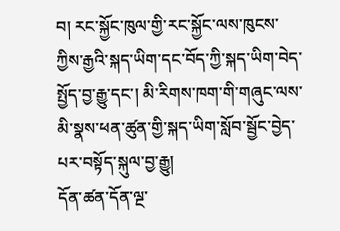བ། རང་སྐྱོང་ཁུལ་གྱི་རང་སྐྱོང་ལས་ཁུངས་ཀྱིས་རྒྱའི་སྐད་ཡིག་དང་བོད་ཀྱི་སྐད་ཡིག་བེད་སྤྱོད་བྱ་རྒྱུ་དང་། མི་རིགས་ཁག་གི་གཞུང་ལས་མི་སྣས་ཕན་ཚུན་གྱི་སྐད་ཡིག་སློབ་སྦྱོང་བྱེད་པར་བསྟོད་སྐུལ་བྱ་རྒྱུ།
དོན་ཚན་དོན་ལྔ་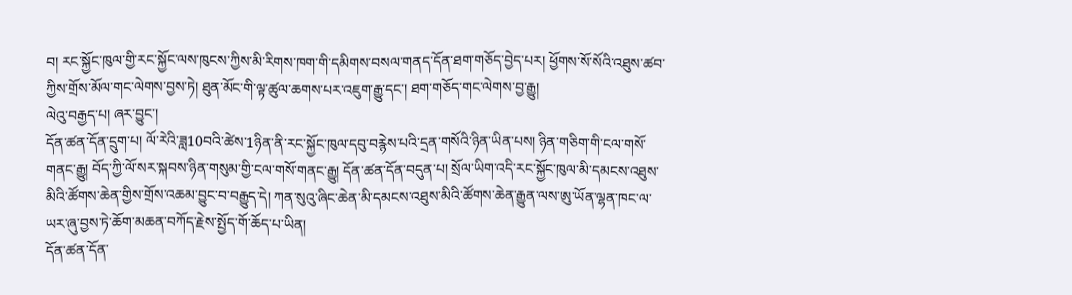བ། རང་སྐྱོང་ཁུལ་གྱི་རང་སྐྱོང་ལས་ཁུངས་ཀྱིས་མི་རིགས་ཁག་གི་དམིགས་བསལ་གནད་དོན་ཐག་གཅོད་བྱེད་པར། ཕྱོགས་སོ་སོའི་འཐུས་ཚབ་ཀྱིས་གྲོས་མོལ་གང་ལེགས་བྱས་ཏེ། ཐུན་མོང་གི་ལྟ་ཚུལ་ཆགས་པར་འཇུག་རྒྱུ་དང་། ཐག་གཅོད་གང་ལེགས་བྱ་རྒྱུ།
ལེའུ་བརྒྱད་པ། ཞར་བྱུང་།
དོན་ཚན་དོན་དྲུག་པ། ལོ་རེའི་ཟླ10བའི་ཚེས་1ཉིན་ནི་རང་སྐྱོང་ཁུལ་དབུ་བརྙེས་པའི་དྲན་གསོའི་ཉིན་ཡིན་པས། ཉིན་གཅིག་གི་ངལ་གསོ་གནང་རྒྱུ། བོད་ཀྱི་ལོ་སར་སྐབས་ཉིན་གསུམ་གྱི་ངལ་གསོ་གནང་རྒྱུ། དོན་ཚན་དོན་བདུན་པ། སྲོལ་ཡིག་འདི་རང་སྐྱོང་ཁུལ་མི་དམངས་འཐུས་མིའི་ཚོགས་ཆེན་གྱིས་གྲོས་འཆམ་བྱུང་བ་བརྒྱུད་དེ། ཀན་སུའུ་ཞིང་ཆེན་མི་དམངས་འཐུས་མིའི་ཚོགས་ཆེན་རྒྱུན་ལས་ཨུ་ཡོན་ལྷན་ཁང་ལ་ཡར་ཞུ་བྱས་ཏེ་ཆོག་མཆན་བཀོད་རྗེས་སྤྱོད་གོ་ཆོད་པ་ཡིན།
དོན་ཚན་དོན་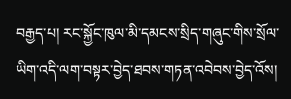བརྒྱད་པ། རང་སྐྱོང་ཁུལ་མི་དམངས་སྲིད་གཞུང་གིས་སྲོལ་ཡིག་འདི་ལག་བསྟར་བྱེད་ཐབས་གཏན་འབེབས་བྱེད་འོས།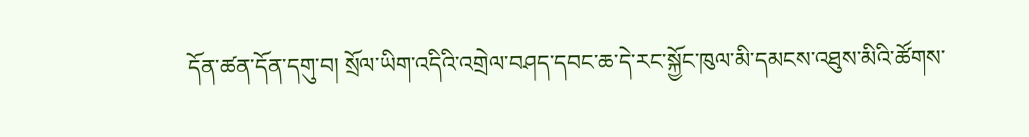དོན་ཚན་དོན་དགུ་བ། སྲོལ་ཡིག་འདིའི་འགྲེལ་བཤད་དབང་ཆ་དེ་རང་སྐྱོང་ཁུལ་མི་དམངས་འཐུས་མིའི་ཚོགས་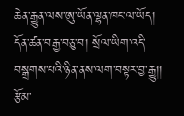ཆེན་རྒྱུན་ལས་ཨུ་ཡོན་ལྷན་ཁང་ལ་ཡོད།
དོན་ཚན་བརྒྱ་བཅུ་བ། སྲོལ་ཡིག་འདི་བསྒྲགས་པའི་ཉིན་ནས་ལག་བསྟར་བྱ་རྒྱུ།།
རྩོམ་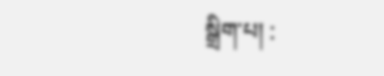སྒྲིག་པ། :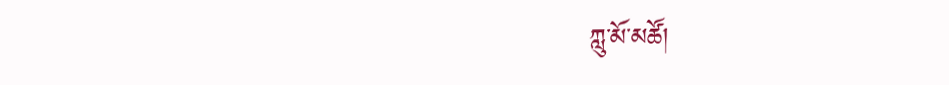ཀླུ་མོ་མཚོ།